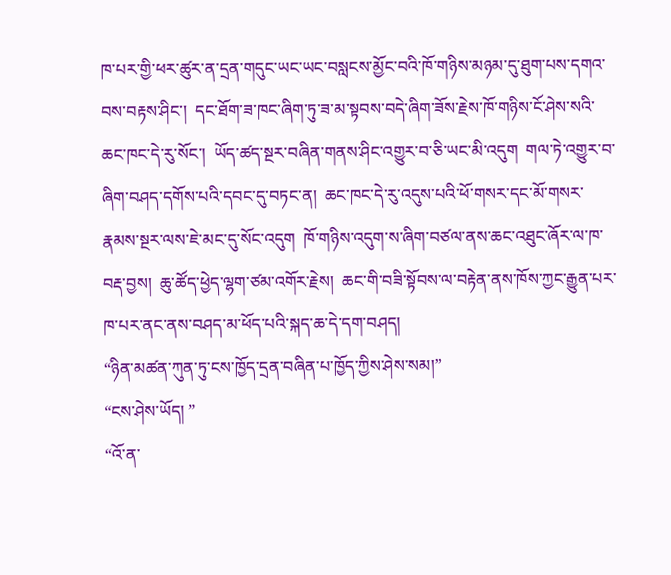ཁ་པར་གྱི་ཕར་ཚུར་ན་དྲན་གདུང་ཡང་ཡང་བསླངས་མྱོང་བའི་ཁོ་གཉིས་མཉམ་དུ་ཐུག་པས་དགའ་བས་བརྟས་ཤིང་།  དང་ཐོག་ཟ་ཁང་ཞིག་ཏུ་ཟ་མ་སྟབས་བདེ་ཞིག་ཟོས་རྗེས་ཁོ་གཉིས་ངོ་ཤེས་སའི་ཆང་ཁང་དེ་རུ་སོང་།  ཡོད་ཚད་སྔར་བཞིན་གནས་ཤིང་འགྱུར་བ་ཅི་ཡང་མི་འདུག  གལ་ཏེ་འགྱུར་བ་ཞིག་བཤད་དགོས་པའི་དབང་དུ་བཏང་ན།  ཆང་ཁང་དེ་རུ་འདུས་པའི་ཕོ་གསར་དང་མོ་གསར་རྣམས་སྔར་ལས་ཇེ་མང་དུ་སོང་འདུག  ཁོ་གཉིས་འདུག་ས་ཞིག་བཙལ་ནས་ཆང་འཐུང་ཞོར་ལ་ཁ་བརྡ་བྱས།  ཆུ་ཚོད་ཕྱེད་ལྷག་ཙམ་འགོར་རྗེས།  ཆང་གི་བཟི་སྟོབས་ལ་བརྟེན་ནས་ཁོས་ཀྱང་རྒྱུན་པར་ཁ་པར་ནང་ནས་བཤད་མ་ཕོད་པའི་སྐད་ཆ་དེ་དག་བཤད།
“ཉིན་མཚན་ཀུན་ཏུ་ངས་ཁྱོད་དྲན་བཞིན་པ་ཁྱོད་ཀྱིས་ཤེས་སམ།”
“ངས་ཤེས་ཡོད། ”
“འོ་ན་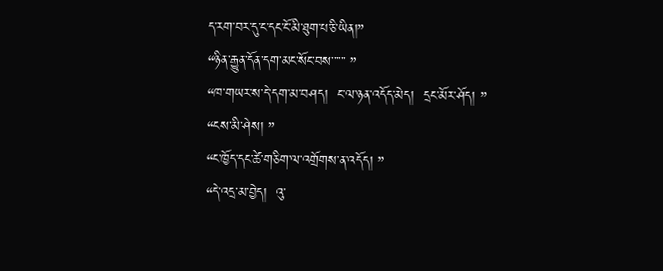ད་རག་བར་དུ་ང་དང་ངོ་མི་ཐུག་པ་ཅི་ཡིན།”
“ཉིན་རྒྱུན་དོན་དག་མང་སོང་བས་་་་་་ ”
“ཁ་གཡར་ས་དེ་དག་མ་བཤད།  ང་ལ་ཉན་འདོད་མེད།  དྲང་མོར་ཤོད། ”
“ངས་མི་ཤེས། ”
“ང་ཁྱོད་དང་ཚེ་གཅིག་ལ་འགྲོགས་ན་འདོད། ”
“དེ་འདྲ་མ་བྱེད།  འུ་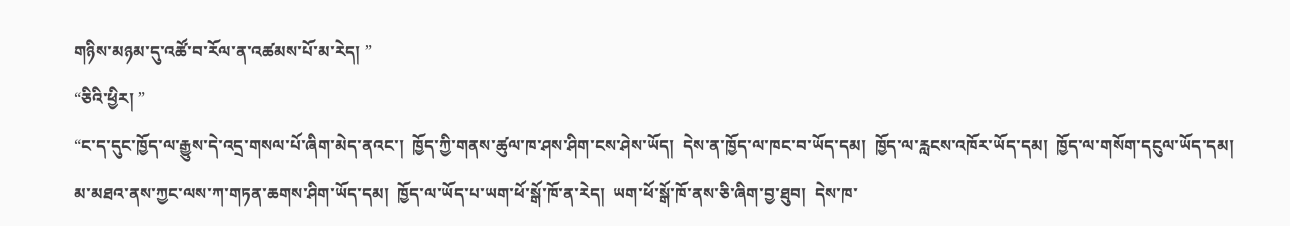གཉིས་མཉམ་དུ་འཚོ་བ་རོལ་ན་འཚམས་པོ་མ་རེད། ”
“ཅིའི་ཕྱིར། ”
“ང་ད་དུང་ཁྱོད་ལ་རྒྱུས་དེ་འདྲ་གསལ་པོ་ཞིག་མེད་ནའང་།  ཁྱོད་ཀྱི་གནས་ཚུལ་ཁ་ཤས་ཤིག་ངས་ཤེས་ཡོད།  དེས་ན་ཁྱོད་ལ་ཁང་བ་ཡོད་དམ།  ཁྱོད་ལ་རླངས་འཁོར་ཡོད་དམ།  ཁྱོད་ལ་གསོག་དངུལ་ཡོད་དམ།  མ་མཐའ་ནས་ཀྱང་ལས་ཀ་གཏན་ཆགས་ཤིག་ཡོད་དམ།  ཁྱོད་ལ་ཡོད་པ་ཡག་ཕོ་སྒོ་ཁོ་ན་རེད།  ཡག་ཕོ་སྒོ་ཁོ་ནས་ཅི་ཞིག་བྱ་ཐུབ།  དེས་ཁ་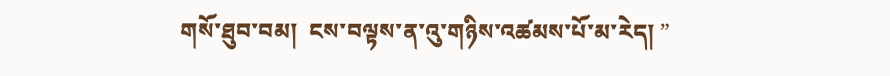གསོ་ཐུབ་བམ།  ངས་བལྟས་ན་འུ་གཉིས་འཚམས་པོ་མ་རེད། ”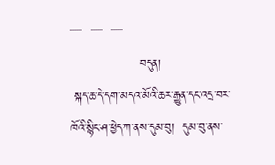་་་་་་  ་་་་་་  ་་་་་་
                 བདུན།
 སྐད་ཆ་དེ་དག་མདའ་མོའི་ཆར་རྒྱུན་དང་འདྲ་བར་ཁོའི་སྙིང་ཤ་ཕྱེད་ཀ་ནས་དུམ་བུ།  དུམ་བུ་ནས་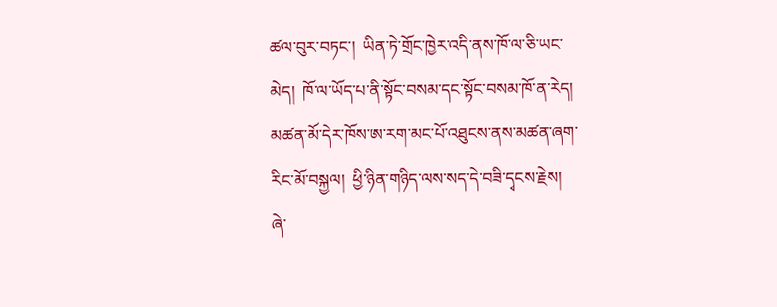ཚལ་བུར་བཏང་།  ཡིན་ཏེ་གྲོང་ཁྱེར་འདི་ནས་ཁོ་ལ་ཅི་ཡང་མེད།  ཁོ་ལ་ཡོད་པ་ནི་སྟོང་བསམ་དང་སྟོང་བསམ་ཁོ་ན་རེད།
མཚན་མོ་དེར་ཁོས་ཨ་རག་མང་པོ་འཐུངས་ནས་མཚན་ཞག་རིང་མོ་བསྐྱལ།  ཕྱི་ཉིན་གཉིད་ལས་སད་དེ་བཟི་དྭངས་རྗེས།  ཞེ་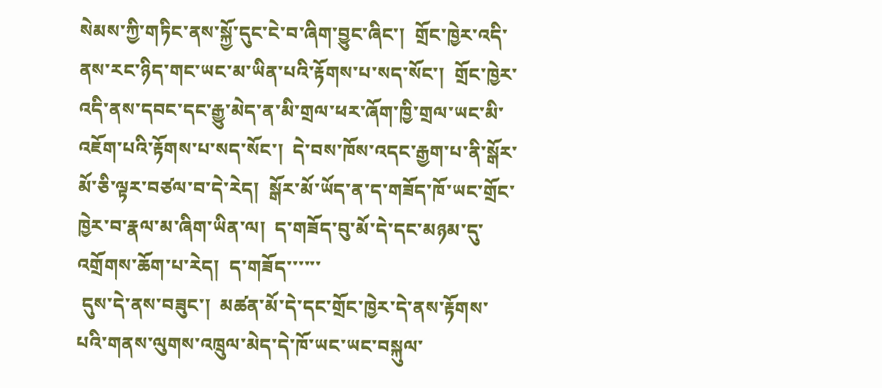སེམས་ཀྱི་གཏིང་ནས་སྐྱོ་དུང་ངེ་བ་ཞིག་བྱུང་ཞིང་།  གྲོང་ཁྱེར་འདི་ནས་རང་ཉིད་གང་ཡང་མ་ཡིན་པའི་རྟོགས་པ་སད་སོང་།  གྲོང་ཁྱེར་འདི་ནས་དབང་དང་རྒྱུ་མེད་ན་མི་གྲལ་ཕར་ཞོག་ཁྱི་གྲལ་ཡང་མི་འཇོག་པའི་རྟོགས་པ་སད་སོང་།  དེ་བས་ཁོས་འདང་རྒྱག་པ་ནི་སྒོར་མོ་ཅི་ལྟར་བཙལ་བ་དེ་རེད།  སྒོར་མོ་ཡོད་ན་ད་གཟོད་ཁོ་ཡང་གྲོང་ཁྱེར་བ་རྣལ་མ་ཞིག་ཡིན་ལ།  ད་གཟོད་བུ་མོ་དེ་དང་མཉམ་དུ་འགྲོགས་ཆོག་པ་རེད།  ད་གཟོད་་་་་་
 དུས་དེ་ནས་བཟུང་།  མཚན་མོ་དེ་དང་གྲོང་ཁྱེར་དེ་ནས་རྟོགས་པའི་གནས་ལུགས་འཁྲུལ་མེད་དེ་ཁོ་ཡང་ཡང་བསྐུལ་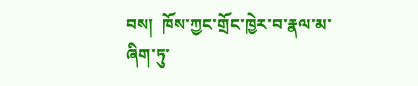བས།  ཁོས་ཀྱང་གྲོང་ཁྱེར་བ་རྣལ་མ་ཞིག་ཏུ་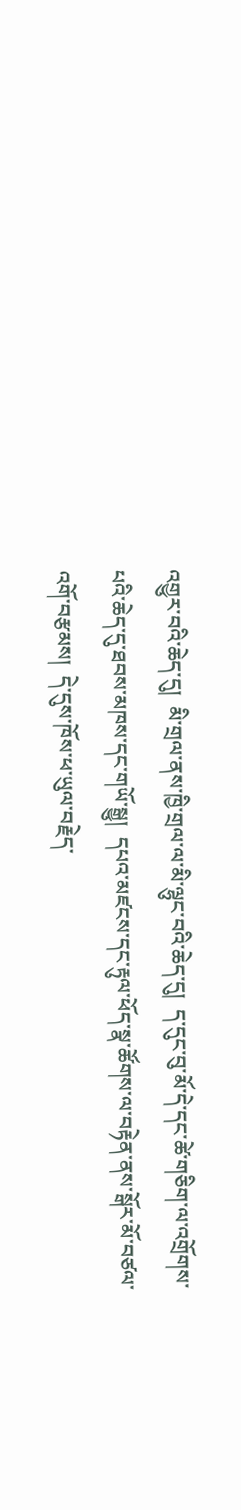འགྱུར་བའི་ཆེད་དུ།  མི་གྲལ་ནས་ཁྱི་གྲལ་ལ་མི་ལྷུང་བའི་ཆེད་དུ།  ད་དུང་བུ་མོ་དེ་དང་ཚེ་གཅིག་ལ་འགྲོགས་པའི་ཆེད་དུ་ཐབས་མཁས་དང་གཡོ་སྒྱུ།  དཔའ་མཛངས་དང་རྟུལ་ཕོད་སྣ་ཚོགས་ལ་བརྟེན་ནས་སྒོར་མོ་བཙལ་འགོ་བརྩམས།  དེ་དུས་ཁོས་ཕ་ཡུལ་བརྗེད་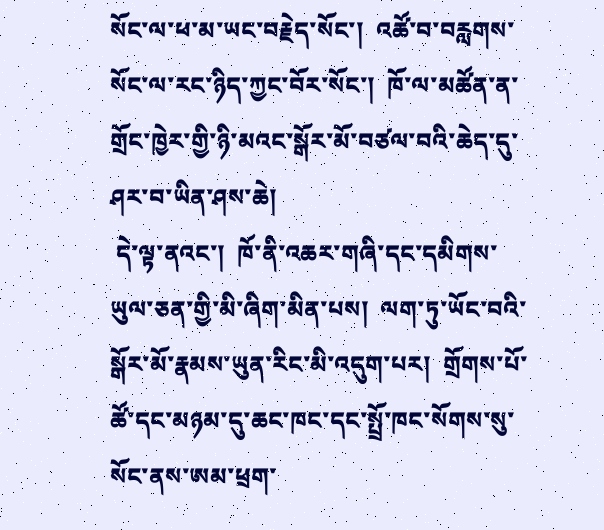སོང་ལ་ཕ་མ་ཡང་བརྗེད་སོང་།  འཚོ་བ་བརླགས་སོང་ལ་རང་ཉིད་ཀྱང་བོར་སོང་།  ཁོ་ལ་མཚོན་ན་གྲོང་ཁྱེར་གྱི་ཉི་མའང་སྒོར་མོ་བཙལ་བའི་ཆེད་དུ་ཤར་བ་ཡིན་ཤས་ཆེ།
 དེ་ལྟ་ནའང་།  ཁོ་ནི་འཆར་གཞི་དང་དམིགས་ཡུལ་ཅན་གྱི་མི་ཞིག་མིན་པས།  ལག་ཏུ་ཡོང་བའི་སྒོར་མོ་རྣམས་ཡུན་རིང་མི་འདུག་པར།  གྲོགས་པོ་ཚོ་དང་མཉམ་དུ་ཆང་ཁང་དང་སྤྲོ་ཁང་སོགས་སུ་སོང་ནས་ཨམ་ཕྲག་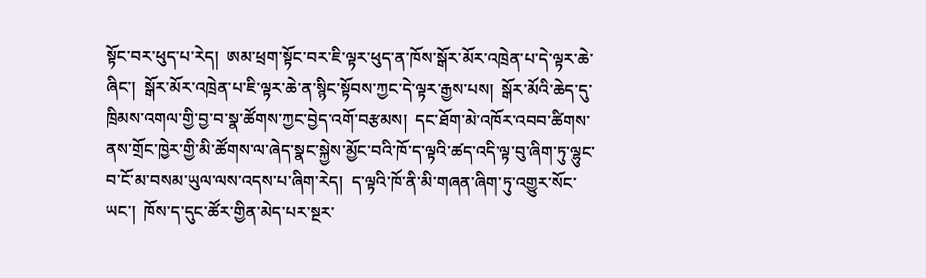སྟོང་བར་ཕུད་པ་རེད།  ཨམ་ཕྲག་སྟོང་བར་ཇི་ལྟར་ཕུད་ན་ཁོས་སྒོར་མོར་འཁྲེན་པ་དེ་ལྟར་ཆེ་ཞིང་།  སྒོར་མོར་འཁྲེན་པ་ཇི་ལྟར་ཆེ་ན་སྙིང་སྟོབས་ཀྱང་དེ་ལྟར་རྒྱས་པས།  སྒོར་མོའི་ཆེད་དུ་ཁྲིམས་འགལ་གྱི་བྱ་བ་སྣ་ཚོགས་ཀྱང་བྱེད་འགོ་བརྩམས།  དང་ཐོག་མེ་འཁོར་འབབ་ཚིགས་ནས་གྲོང་ཁྱེར་གྱི་མི་ཚོགས་ལ་ཞེད་སྣང་སྐྱེས་མྱོང་བའི་ཁོ་ད་ལྟའི་ཚད་འདི་ལྟ་བུ་ཞིག་ཏུ་ལྷུང་བ་ངོ་མ་བསམ་ཡུལ་ལས་འདས་པ་ཞིག་རེད།  ད་ལྟའི་ཁོ་ནི་མི་གཞན་ཞིག་ཏུ་འགྱུར་སོང་ཡང་།  ཁོས་ད་དུང་ཚོར་གྱིན་མེད་པར་སྔར་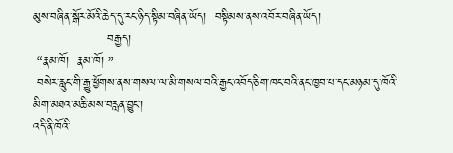མུས་བཞིན་སྒོར་མོའི་ཆེད་དུ་རང་ཉིད་སྟིམ་བཞིན་ཡོད།  བསྟིམས་ནས་འབོར་བཞིན་ཡོད།
                  བརྒྱད།
 “རྣམ་ཁོ།  རྣམ་ཁོ། ”
 བསེར་རླུང་གི་རྒྱུ་ཕྱོགས་ནས་གསལ་ལ་མི་གསལ་བའི་རྒྱང་འབོད་ཅིག་ཁང་བའི་ནང་ཁྱབ་པ་དང་མཉམ་དུ་ཁོའི་མིག་མཐའ་མཆི་མས་བརླན་བྱུང་།
འདི་ནི་ཁོའི་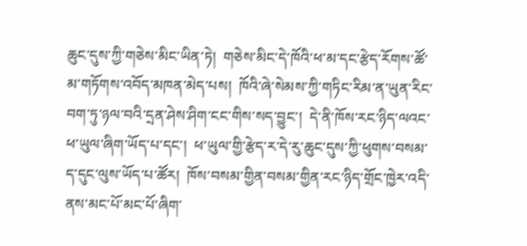ཆུང་དུས་ཀྱི་གཅེས་མིང་ཡིན་ཏེ།  གཅེས་མིང་དེ་ཁོའི་ཕ་མ་དང་རྩེད་རོགས་ཚོ་མ་གཏོགས་འབོད་མཁན་མེད་པས།  ཁོའི་ཞེ་སེམས་ཀྱི་གཏིང་རིམ་ན་ཡུན་རིང་བག་ཏུ་ཉལ་བའི་དྲན་ཤེས་ཤིག་ངང་གིས་སད་བྱུང་།  དེ་ནི་ཁོས་རང་ཉིད་ལའང་ཕ་ཡུལ་ཞིག་ཡོད་པ་དང་།  ཕ་ཡུལ་གྱི་རྩེད་ར་དེ་རུ་ཆུང་དུས་ཀྱི་ཕུགས་བསམ་ད་དུང་ལུས་ཡོད་པ་ཚོར།  ཁོས་བསམ་གྱིན་བསམ་གྱིན་རང་ཉིད་གྲོང་ཁྱེར་འདི་ནས་མང་པོ་མང་པོ་ཞིག་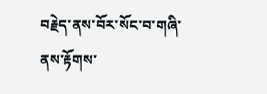བརྗེད་ནས་བོར་སོང་བ་གཞི་ནས་རྟོགས་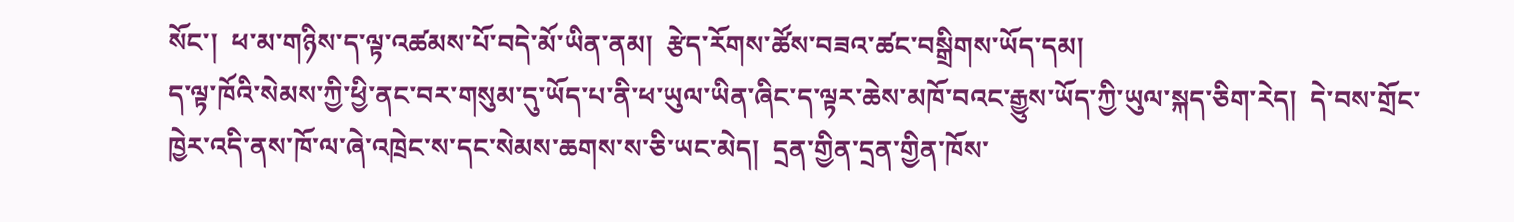སོང་།  ཕ་མ་གཉིས་ད་ལྟ་འཚམས་པོ་བདེ་མོ་ཡིན་ནམ།  རྩེད་རོགས་ཚོས་བཟའ་ཚང་བསྒྲིགས་ཡོད་དམ།
ད་ལྟ་ཁོའི་སེམས་ཀྱི་ཕྱི་ནང་བར་གསུམ་དུ་ཡོད་པ་ནི་ཕ་ཡུལ་ཡིན་ཞིང་ད་ལྟར་ཆེས་མཁོ་བའང་རྒྱུས་ཡོད་ཀྱི་ཡུལ་སྐད་ཅིག་རེད།  དེ་བས་གྲོང་ཁྱེར་འདི་ནས་ཁོ་ལ་ཞེ་འཁྲེང་ས་དང་སེམས་ཆགས་ས་ཅི་ཡང་མེད།  དྲན་གྱིན་དྲན་གྱིན་ཁོས་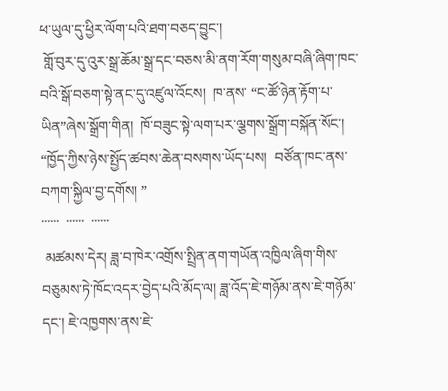ཕ་ཡུལ་དུ་ཕྱིར་ལོག་པའི་ཐག་བཅད་བྱུང་།
 གློ་བུར་དུ་འུར་སྒྲ་ཆོམ་སྒྲ་དང་བཅས་མི་ནག་རོག་གསུམ་བཞི་ཞིག་ཁང་བའི་སྒོ་བཅག་སྟེ་ནང་དུ་འཛུལ་འོངས།  ཁ་ནས་ “ང་ཚོ་ཉེན་རྟོག་པ་ཡིན”ཞེས་སྒྲོག་གིན།  ཁོ་བཟུང་སྟེ་ལག་པར་ལྕགས་སྒྲོག་བསྐོན་སོང་།
“ཁྱོད་ཀྱིས་ཉེས་སྤྱོད་ཚབས་ཆེན་བསགས་ཡོད་པས།  བཙོན་ཁང་ནས་བཀག་སྐྱིལ་བྱ་དགོས། ”
་་་་་་  ་་་་་་  ་་་་་་
 མཚམས་དེར། ཟླ་བ་ཁེར་འགྲོས་སྤྲིན་ནག་གཡོན་འཁྱིལ་ཞིག་གིས་བཅུམས་ཏེ་ཁོང་འདར་བྱེད་པའི་མོད་ལ། ཟླ་འོད་ཇེ་གཉོམ་ནས་ཇེ་གཉོམ་དང་། ཇེ་འཁྱགས་ནས་ཇེ་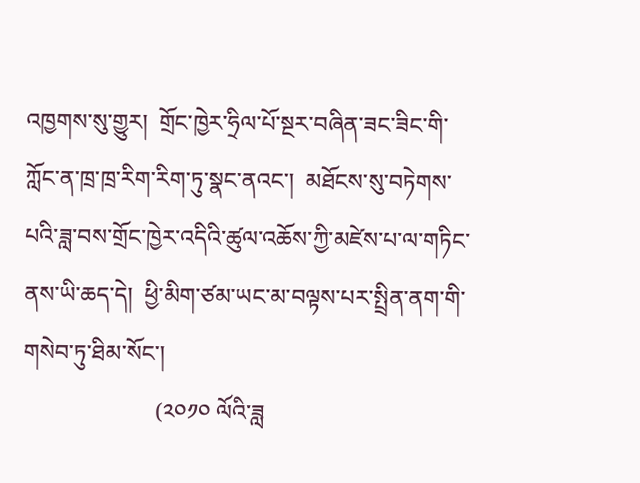འཁྱགས་སུ་གྱུར།  གྲོང་ཁྱེར་ཧྲིལ་པོ་སྔར་བཞིན་ཟང་ཟིང་གི་ཀློང་ན་ཁྲ་ཁྲ་རིག་རིག་ཏུ་སྣང་ནའང་།  མཐོངས་སུ་བཏེགས་པའི་ཟླ་བས་གྲོང་ཁྱེར་འདིའི་ཚུལ་འཆོས་ཀྱི་མཛེས་པ་ལ་གཏིང་ནས་ཡི་ཆད་དེ།  ཕྱི་མིག་ཙམ་ཡང་མ་བལྟས་པར་སྤྲིན་ནག་གི་གསེབ་ཏུ་ཐིམ་སོང་།
                       (༢༠༡༠ ལོའི་ཟླ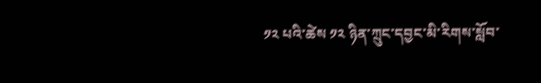༡༢ པའི་ཚེས ༡༢ ཉིན་ཀྲུང་དབྱང་མི་རིགས་སློབ་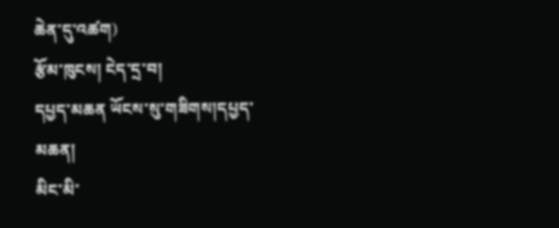ཆེན་དུ་འཚག)
རྩོམ་ཁུངས། ངེད་དྲ་བ།
དཔྱད་མཆན ཡོངས་སུ་གཟིགས།དཔྱད་མཆན།
མིང་མི་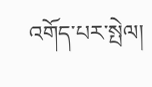འགོད་པར་སྤེལ།